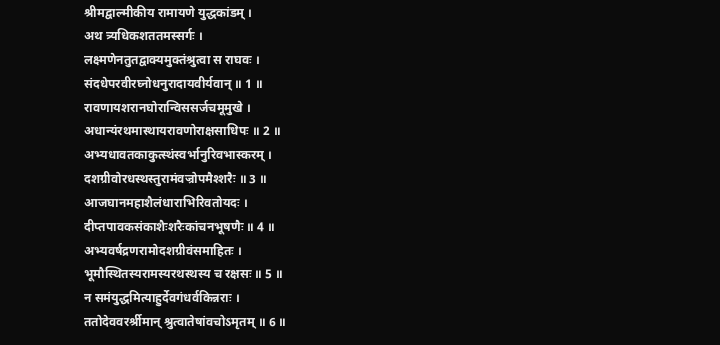श्रीमद्वाल्मीकीय रामायणे युद्धकांडम् ।
अथ त्र्यधिकशततमस्सर्गः ।
लक्ष्मणेनतुतद्वाक्यमुक्तंश्रुत्वा स राघवः ।
संदधेपरवीरघ्नोधनुरादायवीर्यवान् ॥ 1 ॥
रावणायशरानघोरान्विससर्जचमूमुखे ।
अधान्यंरथमास्थायरावणोराक्षसाधिपः ॥ 2 ॥
अभ्यधावतकाकुत्स्थंस्वर्भानुरिवभास्करम् ।
दशग्रीवोरधस्थस्तुरामंवज्रोपमैश्शरैः ॥ 3 ॥
आजघानमहाशैलंधाराभिरिवतोयदः ।
दीप्तपावकसंकाशैःशरैःकांचनभूषणैः ॥ 4 ॥
अभ्यवर्षद्रणरामोदशग्रीवंसमाहितः ।
भूमौस्थितस्यरामस्यरथस्थस्य च रक्षसः ॥ 5 ॥
न समंयुद्धमित्याहुर्देवगंधर्वकिन्नराः ।
ततोदेववरर्श्रीमान् श्रुत्वातेषांवचोऽमृतम् ॥ 6 ॥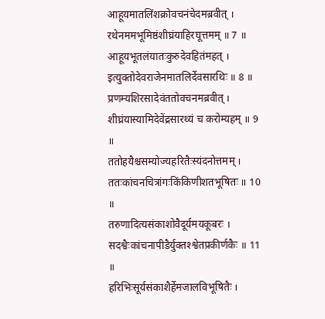आहूयमातलिंशक्रोवचनंचेदमब्रवीत् ।
रथेनममभूमिष्ठंशीघ्रंयाहिरघूत्तमम् ॥ 7 ॥
आहूयभूतलंयातःकुरुदेवहितंमहत् ।
इत्युक्तोदेवराजेनमातलिर्देवसारथिः ॥ 8 ॥
प्रणम्यशिरसादेवंततोवचनमब्रवीत् ।
शीघ्रंयास्यामिदेवेंद्रसारथ्यं च करोम्यहम् ॥ 9 ॥
ततोहयैश्चसम्योज्यहरितैःस्यंदनोत्तमम् ।
ततःकांचनचित्रांगःकिंकिणीशतभूषितः ॥ 10 ॥
तरुणादित्यसंकाशोवैदूर्यमयकूबरः ।
सदश्वैःकांचनापीडैर्युक्तश्श्वेतप्रकीर्णकैः ॥ 11 ॥
हरिभिःसूर्यसंकाशैर्हेमजालविभूषितैः ।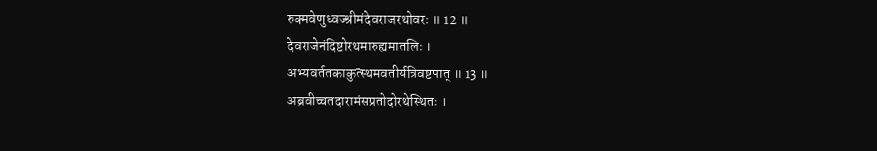रुक्मवेणुध्वज्श्रीमंदेवराजरथोवरः ॥ 12 ॥
देवराजेनंदिष्टोरथमारुह्यमातलिः ।
अभ्यवर्ततकाकुत्स्थमवतीर्यत्रिवष्टपात् ॥ 13 ॥
अब्रवीच्चतदारामंसप्रतोदोरथेस्थितः ।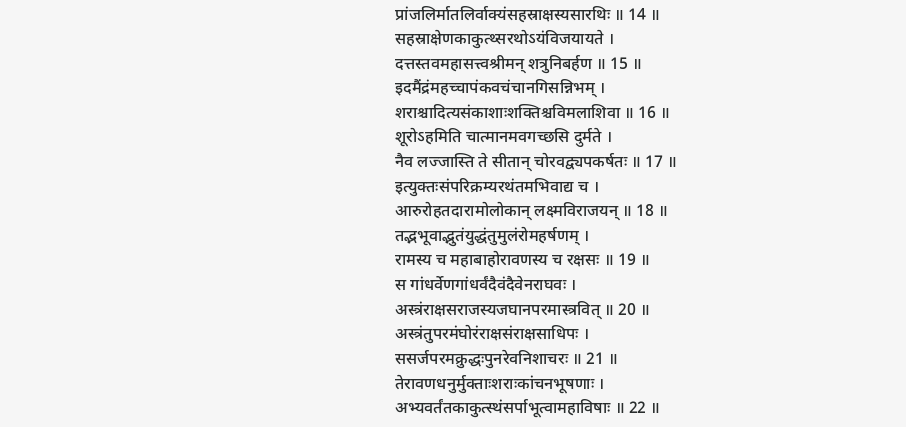प्रांजलिर्मातलिर्वाक्यंसहस्राक्षस्यसारथिः ॥ 14 ॥
सहस्राक्षेणकाकुत्थ्सरथोऽयंविजयायते ।
दत्तस्तवमहासत्त्वश्रीमन् शत्रुनिबर्हण ॥ 15 ॥
इदमैंद्रंमहच्चापंकवचंचानगिसन्निभम् ।
शराश्चादित्यसंकाशाःशक्तिश्चविमलाशिवा ॥ 16 ॥
शूरोऽहमिति चात्मानमवगच्छसि दुर्मते ।
नैव लज्जास्ति ते सीतान् चोरवद्व्यपकर्षतः ॥ 17 ॥
इत्युक्तःसंपरिक्रम्यरथंतमभिवाद्य च ।
आरुरोहतदारामोलोकान् लक्ष्मविराजयन् ॥ 18 ॥
तद्भभूवाद्भुतंयुद्धंतुमुलंरोमहर्षणम् ।
रामस्य च महाबाहोरावणस्य च रक्षसः ॥ 19 ॥
स गांधर्वेणगांधर्वंदैवंदैवेनराघवः ।
अस्त्रंराक्षसराजस्यजघानपरमास्त्रवित् ॥ 20 ॥
अस्त्रंतुपरमंघोरंराक्षसंराक्षसाधिपः ।
ससर्जपरमक्रुद्धःपुनरेवनिशाचरः ॥ 21 ॥
तेरावणधनुर्मुक्ताःशराःकांचनभूषणाः ।
अभ्यवर्तंतकाकुत्स्थंसर्पाभूत्वामहाविषाः ॥ 22 ॥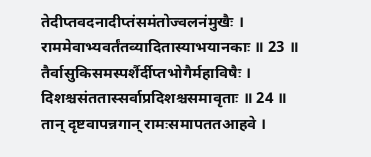तेदीप्तवदनादीप्तंसमंतोज्वलनंमुखैः ।
राममेवाभ्यवर्तंतव्यादितास्याभयानकाः ॥ 23 ॥
तैर्वासुकिसमस्पर्शैर्दीप्तभोगैर्महाविषैः ।
दिशश्चसंततास्सर्वाप्रदिशश्चसमावृताः ॥ 24 ॥
तान् दृष्टवापन्नगान् रामःसमापततआहवे ।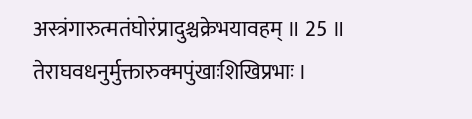अस्त्रंगारुत्मतंघोरंप्रादुश्चक्रेभयावहम् ॥ 25 ॥
तेराघवधनुर्मुक्तारुक्मपुंखाःशिखिप्रभाः ।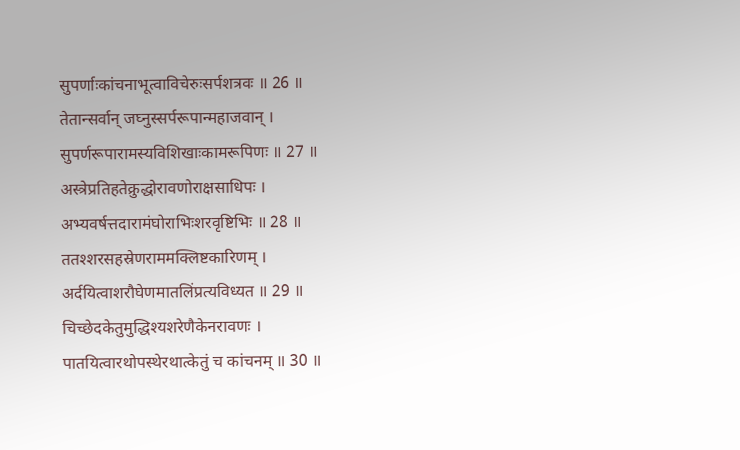सुपर्णाःकांचनाभूत्वाविचेरुःसर्पशत्रवः ॥ 26 ॥
तेतान्सर्वान् जघ्नुस्सर्परूपान्महाजवान् ।
सुपर्णरूपारामस्यविशिखाःकामरूपिणः ॥ 27 ॥
अस्त्रेप्रतिहतेक्रुद्धोरावणोराक्षसाधिपः ।
अभ्यवर्षत्तदारामंघोराभिःशरवृष्टिभिः ॥ 28 ॥
ततश्शरसहस्रेणराममक्लिष्टकारिणम् ।
अर्दयित्वाशरौघेणमातलिंप्रत्यविध्यत ॥ 29 ॥
चिच्छेदकेतुमुद्धिश्यशरेणैकेनरावणः ।
पातयित्वारथोपस्थेरथात्केतुं च कांचनम् ॥ 30 ॥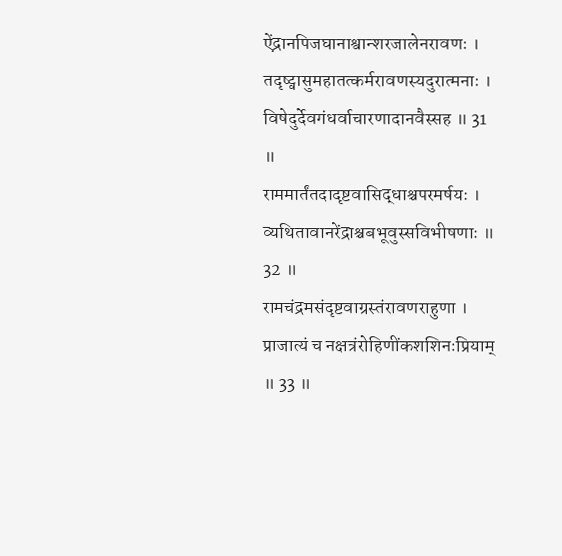ऐंद्रानपिजघानाश्वान्शरजालेनरावणः ।
तदृष्ट्वासुमहातत्कर्मरावणस्यदुरात्मनाः ।
विषेदुर्देवगंधर्वाचारणादानवैस्सह ॥ 31 ॥
राममार्तंतदादृष्टवासिद्धाश्चपरमर्षयः ।
व्यथितावानरेंद्राश्चबभूवुस्सविभीषणाः ॥ 32 ॥
रामचंद्रमसंदृष्टवाग्रस्तंरावणराहुणा ।
प्राजात्यं च नक्षत्रंरोहिणींकशशिनःप्रियाम् ॥ 33 ॥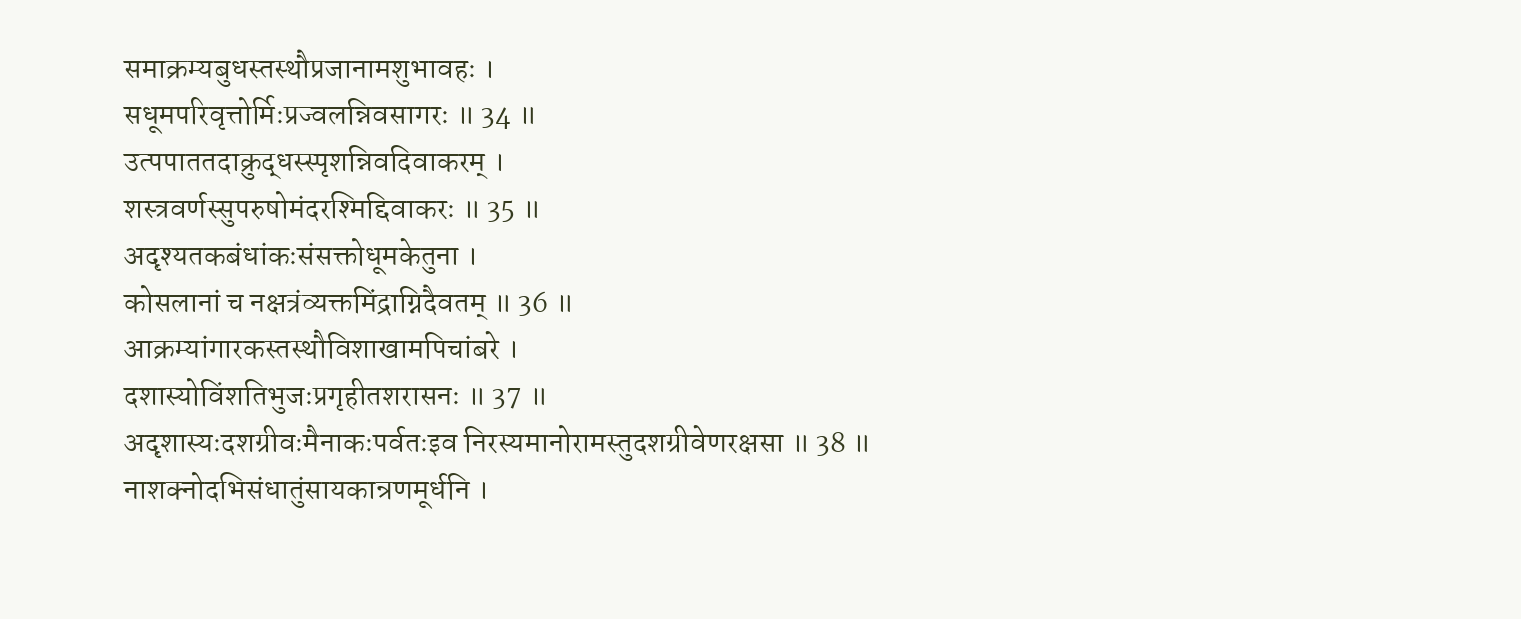समाक्रम्यबुधस्तस्थौप्रजानामशुभावहः ।
सधूमपरिवृत्तोर्मिःप्रज्वलन्निवसागरः ॥ 34 ॥
उत्पपाततदाक्रुद्धस्स्पृशन्निवदिवाकरम् ।
शस्त्रवर्णस्सुपरुषोमंदरश्मिद्दिवाकरः ॥ 35 ॥
अदृश्यतकबंधांकःसंसक्तोधूमकेतुना ।
कोसलानां च नक्षत्रंव्यक्तमिंद्राग्निदैवतम् ॥ 36 ॥
आक्रम्यांगारकस्तस्थौविशाखामपिचांबरे ।
दशास्योविंशतिभुजःप्रगृहीतशरासनः ॥ 37 ॥
अदृशास्यःदशग्रीवःमैनाकःपर्वतःइव निरस्यमानोरामस्तुदशग्रीवेणरक्षसा ॥ 38 ॥
नाशक्नोदभिसंधातुंसायकान्रणमूर्धनि ।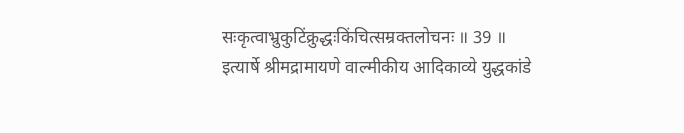सःकृत्वाभ्रुकुटिंक्रुद्धःकिंचित्सम्रक्तलोचनः ॥ 39 ॥
इत्यार्षे श्रीमद्रामायणे वाल्मीकीय आदिकाव्ये युद्धकांडे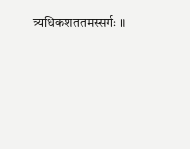त्र्यधिकशततमस्सर्गः ॥